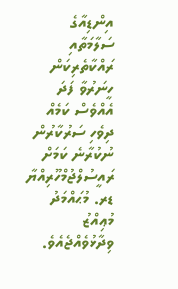އިންޑިއާގެ ސަލާމަތާއި ރައްކާތެރިކަން ހީނަރުވާ ފަދަ އެއްވެސް ކަމެއް ދިވެހި ސަރުކާރުން ނުކުރާނެ ކަމަށް ރައީސުލްޖުމްހޫރިއްޔާ ޑރ. މުޙައްމަދު މުޢިއްޒު ވިދާޅުވެއްޖެއެވެ.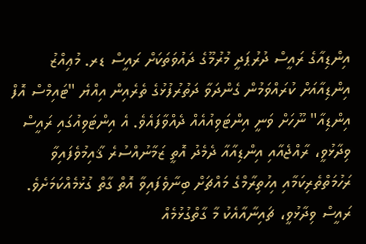އިންޑިއާގެ ރައީސް ދުރުޕަދީ މުރުމޫގެ ދައުވަތަކަށް ރައީސް ޑރ. މުޢިއްޒު އިންޑިއާއަށް ކުރައްވަމުން ގެންދަވާ ދަތުރުފުޅުގެ ތެރެއިން އިއްޔެ "ޓައިމްސް އޮފް އިންޑިއާ" ނޫހަށް ވަނީ އިންޓަވިއުއެއް ދެއްވާފައެވެ. އެ އިންޓަވިއުގައި ރައީސް ވިދާޅުވީ، ރާއްޖެއާއި އިންޑިއާއާ ދެމެދު އޮތީ ޒަމާނުއްސުރެ ޤާއިމުވެފައިވާ ރަހުމަތްތެރިކަމާއި އިހުތިރާމްގެ މައްޗަށް ބިނާވެފައިވާ އޮތް ގާތް ގުޅުމެއްކަމަށެވެ.
ރައީސް ވިދާޅުވީ، ޗައިނާއާއެކު މާ ގާތްގުޅުމެއް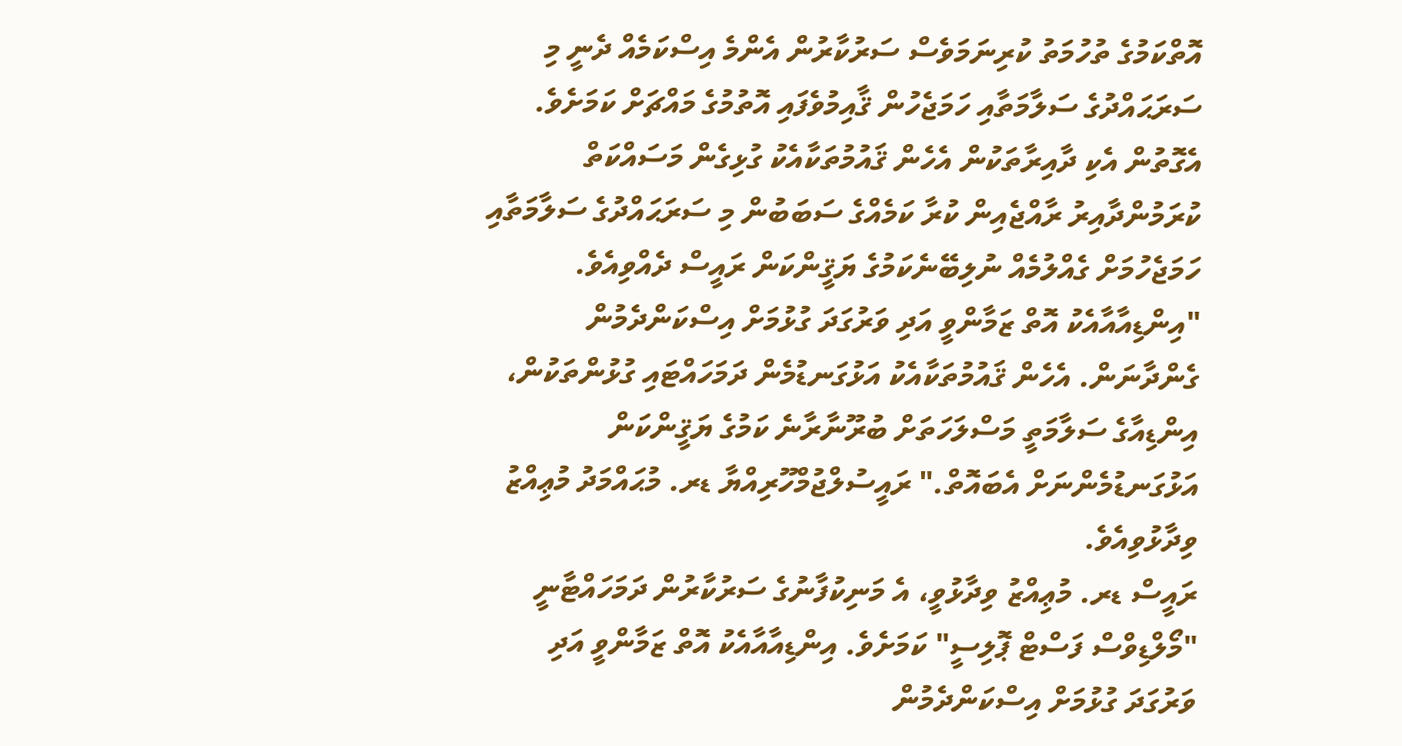އޮތްކަމުގެ ތުހުމަތު ކުރިނަމަވެސް ސަރުކާރުން އެންމެ އިސްކަމެއް ދެނީ މި ސަރަޙައްދުގެ ސަލާމަތާއި ހަމަޖެހުން ޤާއިމުވެފައި އޮތުމުގެ މައްޗަށް ކަމަށެވެ. އެގޮތުން އެކި ދާއިރާތަކުން އެހެން ޤައުމުތަކާއެކު ގުޅިގެން މަސައްކަތް ކުރަމުންދާއިރު ރާއްޖެއިން ކުރާ ކަމެއްގެ ސަބަބުން މި ސަރަޙައްދުގެ ސަލާމަތާއި ހަމަޖެހުމަށް ގެއްލުމެއް ނުލިބޭނެކަމުގެ ޔަޤީންކަން ރައީސް ދެއްވިއެވެ.
"އިންޑިއާއާއެކު އޮތް ޒަމާންވީ އަދި ވަރުގަދަ ގުޅުމަށް އިސްކަންދެމުން ގެންދާނަން. އެހެން ޤައުމުތަކާއެކު އަޅުގަނޑުމެން ދަމަހައްޓައި ގުޅުންތަކުން، އިންޑިއާގެ ސަލާމަތީ މަސްލަހަތަށް ބުރޫނާރާނެ ކަމުގެ ޔަޤީންކަން އަޅުގަނޑުމެންނަށް އެބައޮތް." ރައީސުލްޖުމްހޫރިއްޔާ ޑރ. މުޙައްމަދު މުޢިއްޒު ވިދާޅުވިއެވެ.
ރައީސް ޑރ. މުޢިއްޒު ވިދާޅުވީ، އެ މަނިކުފާނުގެ ސަރުކާރުން ދަމަހައްޓާނީ "މޯލްޑިވްސް ފަސްޓް ޕޮލިސީ" ކަމަށެވެ. އިންޑިއާއާއެކު އޮތް ޒަމާންވީ އަދި ވަރުގަދަ ގުޅުމަށް އިސްކަންދެމުން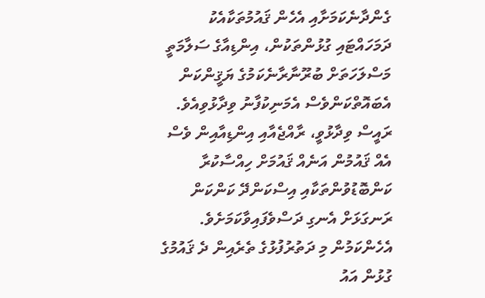ގެންދާނެކަމަށާއި އެހެން ޤައުމުތަކާއެކު ދަމަހައްޓައި ގުޅުންތަކުން، އިންޑިއާގެ ސަލާމަތީ މަސްލަހަތަށް ބުރޫނާރާނެކަމުގެ ޔަޤީންކަން އެބައޮތްކަންވެސް އެމަނިކުފާނު ވިދާޅުވިއެވެ.
ރައީސް ވިދާޅުވީ، ރާއްޖެއާއި އިންޑިއާއިން ވެސް އެއް ޤައުމުން އަނެއް ޤައުމަށް ހިއްސާކުރާ ކަންބޮޑުވުންތަކާއި އިސްކަންދޭ ކަންކަން ރަނގަޅަށް އެނގި ދަސްވެފައިވާކަމަށެވެ. އެހެންކަމުން މި ދަތުރުފުޅުގެ ތެރެއިން ދެ ޤައުމުގެ ގުޅުން އައު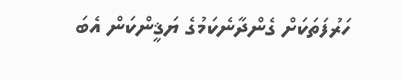ހަރުފަތަކަށް ގެންދާނެކަމުގެ ޔަޤީންކަން އެބަ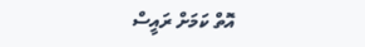އޮތް ކަމަށް ރައީސް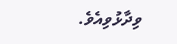ވިދާޅުވިއެވެ.